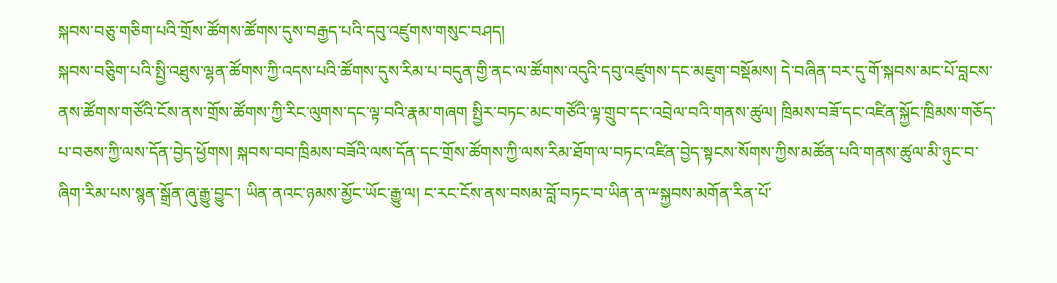སྐབས་བཅུ་གཅིག་པའི་གྲོས་ཚོགས་ཚོགས་དུས་བརྒྱད་པའི་དབུ་འཛུགས་གསུང་བཤད།
སྐབས་བཅིུག་པའི་སྤྱི་འཐུས་ལྷན་ཚོགས་ཀྱི་འདས་པའི་ཚོགས་དུས་རིམ་པ་བདུན་གྱི་ནང་ལ་ཚོགས་འདུའི་དབུ་འཛུགས་དང་མཇུག་བསྡོམས། དེ་བཞིན་བར་དུ་གོ་སྐབས་མང་པོ་བླངས་ནས་ཚོགས་གཙོའི་ངོས་ནས་གྲོས་ཚོགས་ཀྱི་རིང་ལུགས་དང་ལྟ་བའི་རྣམ་གཞག སྤྱིར་བཏང་མང་གཙོའི་ལྟ་གྲུབ་དང་འབྲེལ་བའི་གནས་ཚུལ། ཁྲིམས་བཟོ་དང་འཛིན་སྐྱོང་ཁྲིམས་གཅོད་པ་བཅས་ཀྱི་ལས་དོན་བྱེད་ཕྱོགས། སྐབས་བབ་ཁྲིམས་བཟོའི་ལས་དོན་དང་གྲོས་ཚོགས་ཀྱི་ལས་རིམ་ཐོག་ལ་བཏང་འཛིན་བྱེད་སྟངས་སོགས་ཀྱིས་མཚོན་པའི་གནས་ཚུལ་མི་ཉུང་བ་ཞིག་རིམ་པས་སྙན་སྒྲོན་ཞུ་རྒྱུ་བྱུང་། ཡིན་ནའང་ཉམས་མྱོང་ཡོང་རྒྱུ་ལ། ང་རང་ངོས་ནས་བསམ་བློ་བཏང་བ་ཡིན་ན་ྋསྐྱབས་མགོན་རིན་པོ་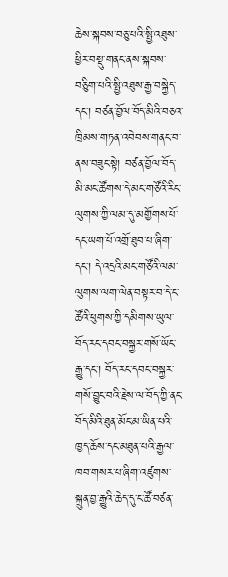ཆེས་སྐབས་བཅུ་པའི་སྤྱི་འཐུས་ཕྱིར་བསྡུ་གནང་ནས་སྐབས་བཅིུག་པའི་སྤྱི་འཐུས་རྒྱ་བསྐྱེད་དང་། བཙན་བྱོལ་བོད་མིའི་བཅའ་ཁྲིམས་གཏན་འབེབས་གནང་བ་ནས་བཟུང་སྟེ། བཙན་བྱོལ་བོད་མི་མང་ཚོགས་དེ་མང་གཙོའི་རིང་ལུགས་ཀྱི་ལམ་དུ་མགྱོགས་པོ་དང་ཡག་པོ་འགྲོ་ཐུབ་པ་ཞིག་དང་། དེ་འདྲའི་མང་གཙོའི་ལམ་ལུགས་ལག་ལེན་བསྟར་བ་དེ་ང་ཚོའི་ཕུགས་ཀྱི་དམིགས་ཡུལ་བོད་རང་དབང་བསྐྱར་གསོ་ཡོང་རྒྱུ་དང་། བོད་རང་དབང་བསྐྱར་གསོ་བྱུང་བའི་རྗེས་ལ་བོད་ཀྱི་ནང་བོད་མིའི་ཐུན་མོང་མ་ཡིན་པའི་ཁྱད་ཆོས་དང་མཐུན་པའི་རྒྱལ་ཁབ་གསར་པ་ཞིག་འཛུགས་སྐྲུན་བྱ་རྒྱུའི་ཆེད་དུ་ང་ཚོ་བཙན་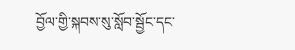བྱོལ་གྱི་སྐབས་སུ་སློབ་སྦྱོང་དང་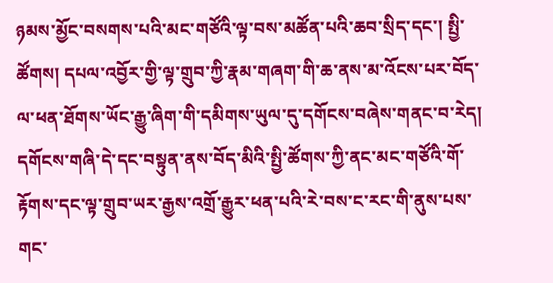ཉམས་མྱོང་བསགས་པའི་མང་གཙོའི་ལྟ་བས་མཚོན་པའི་ཆབ་སྲིད་དང་། སྤྱི་ཚོགས། དཔལ་འབྱོར་གྱི་ལྟ་གྲུབ་ཀྱི་རྣམ་གཞག་གི་ཆ་ནས་མ་འོངས་པར་བོད་ལ་ཕན་ཐོགས་ཡོང་རྒྱུ་ཞིག་གི་དམིགས་ཡུལ་དུ་དགོངས་བཞེས་གནང་བ་རེད། དགོངས་གཞི་དེ་དང་བསྟུན་ནས་བོད་མིའི་སྤྱི་ཚོགས་ཀྱི་ནང་མང་གཙོའི་གོ་རྟོགས་དང་ལྟ་གྲུབ་ཡར་རྒྱས་འགྲོ་རྒྱུར་ཕན་པའི་རེ་བས་ང་རང་གི་ནུས་པས་གང་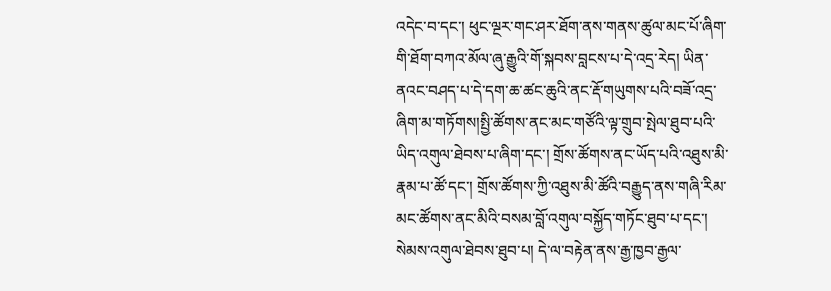འདེང་བ་དང་། ཕུང་ལྔར་གང་ཤར་ཐོག་ནས་གནས་ཚུལ་མང་པོ་ཞིག་གི་ཐོག་བཀའ་མོལ་ཞུ་རྒྱུའི་གོ་སྐབས་བླངས་པ་དེ་འདྲ་རེད། ཡིན་ནའང་བཤད་པ་དེ་དག་ཆ་ཚང་ཆུའི་ནང་རྡོ་གཡུགས་པའི་བཟོ་འདྲ་ཞིག་མ་གཏོགས།སྤྱི་ཚོགས་ནང་མང་གཙོའི་ལྟ་གྲུབ་སྤེལ་ཐུབ་པའི་ཡིད་འགུལ་ཐེབས་པ་ཞིག་དང་། གྲོས་ཚོགས་ནང་ཡོད་པའི་འཐུས་མི་རྣམ་པ་ཚོ་དང་། གྲོས་ཚོགས་ཀྱི་འཐུས་མི་ཚོའི་བརྒྱུད་ནས་གཞི་རིམ་མང་ཚོགས་ནང་མིའི་བསམ་བློ་འགུལ་བསྐྱོད་གཏོང་ཐུབ་པ་དང་། སེམས་འགུལ་ཐེབས་ཐུབ་པ། དེ་ལ་བརྟེན་ནས་རྒྱ་ཁྱབ་རྒྱལ་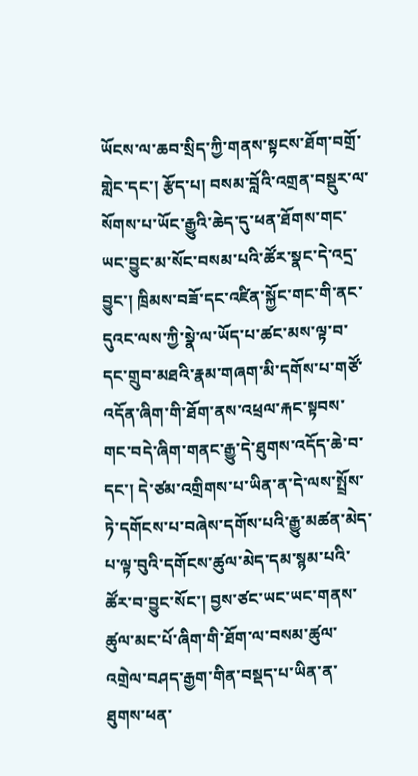ཡོངས་ལ་ཆབ་སྲིད་ཀྱི་གནས་སྟངས་ཐོག་བགྲོ་གླེང་དང་། རྩོད་པ། བསམ་བློའི་འགྲན་བསྡུར་ལ་སོགས་པ་ཡོང་རྒྱུའི་ཆེད་དུ་ཕན་ཐོགས་གང་ཡང་བྱུང་མ་སོང་བསམ་པའི་ཚོར་སྣང་དེ་འདྲ་བྱུང་། ཁྲིམས་བཟོ་དང་འཛིན་སྐྱོང་གང་གི་ནང་དུའང་ལས་ཀྱི་སྣེ་ལ་ཡོད་པ་ཚང་མས་ལྟ་བ་དང་གྲུབ་མཐའི་རྣམ་གཞག་མི་དགོས་པ་གཙོ་འདོན་ཞིག་གི་ཐོག་ནས་འཕྲལ་རྐང་སྟབས་གང་བདེ་ཞིག་གནང་རྒྱུ་དེ་ཐུགས་འདོད་ཆེ་བ་དང་། དེ་ཙམ་འགྲིགས་པ་ཡིན་ན་དེ་ལས་སྤྲོས་ཏེ་དགོངས་པ་བཞེས་དགོས་པའི་རྒྱུ་མཚན་མེད་པ་ལྟ་བུའི་དགོངས་ཚུལ་མེད་དམ་སྙམ་པའི་ཚོར་བ་བྱུང་སོང་། བྱས་ཙང་ཡང་ཡང་གནས་ཚུལ་མང་པོ་ཞིག་གི་ཐོག་ལ་བསམ་ཚུལ་འགྲེལ་བཤད་རྒྱག་གིན་བསྡད་པ་ཡིན་ན་ཐུགས་ཕན་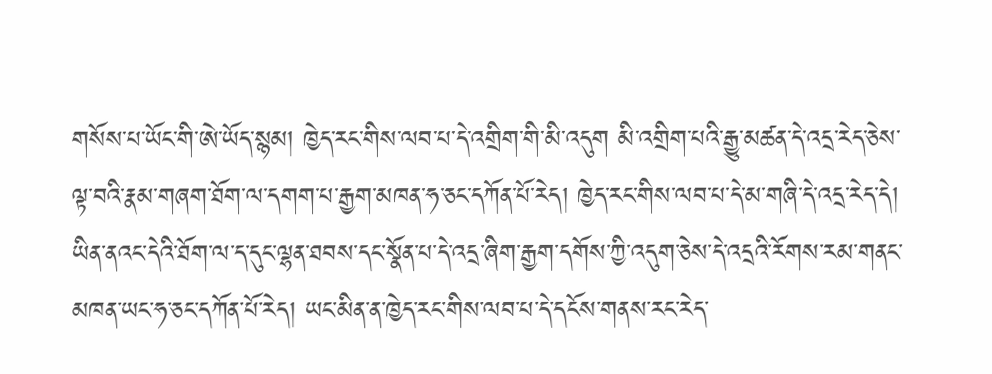གསོས་པ་ཡོང་གི་ཨེ་ཡོད་སྙམ། ཁྱེད་རང་གིས་ལབ་པ་དེ་འགྲིག་གི་མི་འདུག མི་འགྲིག་པའི་རྒྱུ་མཚན་དེ་འདྲ་རེད་ཅེས་ལྟ་བའི་རྣམ་གཞག་ཐོག་ལ་དགག་པ་རྒྱག་མཁན་ཧ་ཅང་དཀོན་པོ་རེད། ཁྱེད་རང་གིས་ལབ་པ་དེ་མ་གཞི་དེ་འདྲ་རེད་དེ། ཡིན་ནའང་དེའི་ཐོག་ལ་ད་དུང་ལྷན་ཐབས་དང་སྣོན་པ་དེ་འདྲ་ཞིག་རྒྱག་དགོས་ཀྱི་འདུག་ཅེས་དེ་འདྲའི་རོགས་རམ་གནང་མཁན་ཡང་ཧ་ཅང་དཀོན་པོ་རེད། ཡང་མིན་ན་ཁྱེད་རང་གིས་ལབ་པ་དེ་དངོས་གནས་རང་རེད་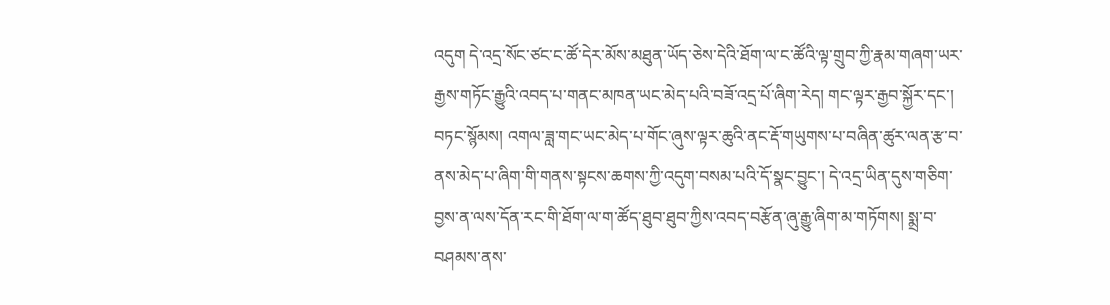འདུག དེ་འདྲ་སོང་ཙང་ང་ཚོ་དེར་མོས་མཐུན་ཡོད་ཅེས་དེའི་ཐོག་ལ་ང་ཚོའི་ལྟ་གྲུབ་ཀྱི་རྣམ་གཞག་ཡར་རྒྱས་གཏོང་རྒྱུའི་འབད་པ་གནང་མཁན་ཡང་མེད་པའི་བཟོ་འདྲ་པོ་ཞིག་རེད། གང་ལྟར་རྒྱབ་སྐྱོར་དང་། བཏང་སྙོམས། འགལ་ཟླ་གང་ཡང་མེད་པ་གོང་ཞུས་ལྟར་ཆུའི་ནང་རྡོ་གཡུགས་པ་བཞིན་ཚུར་ལན་རྩ་བ་ནས་མེད་པ་ཞིག་གི་གནས་སྟངས་ཆགས་ཀྱི་འདུག་བསམ་པའི་དོ་སྣང་བྱུང་། དེ་འདྲ་ཡིན་དུས་གཅིག་བྱས་ན་ལས་དོན་རང་གི་ཐོག་ལ་ག་ཚོད་ཐུབ་ཐུབ་ཀྱིས་འབད་བརྩོན་ཞུ་རྒྱུ་ཞིག་མ་གཏོགས། སྨྲ་བ་བཤམས་ནས་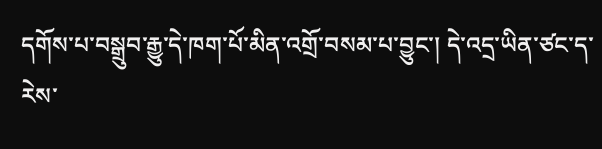དགོས་པ་བསྒྲུབ་རྒྱུ་དེ་ཁག་པོ་མིན་འགྲོ་བསམ་པ་བྱུང་། དེ་འདྲ་ཡིན་ཙང་ད་རེས་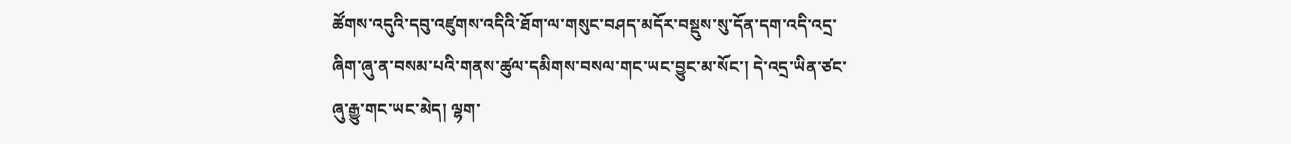ཚོགས་འདུའི་དབུ་འཛུགས་འདིའི་ཐོག་ལ་གསུང་བཤད་མདོར་བསྡུས་སུ་དོན་དག་འདི་འདྲ་ཞིག་ཞུ་ན་བསམ་པའི་གནས་ཚུལ་དམིགས་བསལ་གང་ཡང་བྱུང་མ་སོང་། དེ་འདྲ་ཡིན་ཙང་ཞུ་རྒྱུ་གང་ཡང་མེད། ལྷག་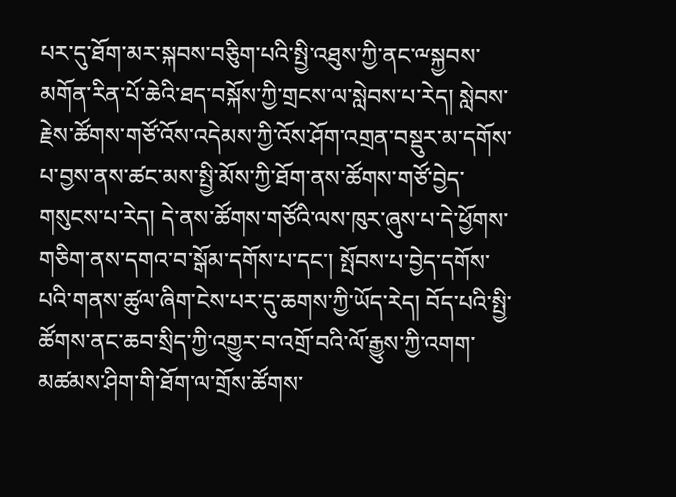པར་དུ་ཐོག་མར་སྐབས་བཅིུག་པའི་སྤྱི་འཐུས་ཀྱི་ནང་ྋསྐྱབས་མགོན་རིན་པོ་ཆེའི་ཐད་བསྐོས་ཀྱི་གྲངས་ལ་སླེབས་པ་རེད། སླེབས་རྗེས་ཚོགས་གཙོ་འོས་འདེམས་ཀྱི་འོས་ཤོག་འགྲན་བསྡུར་མ་དགོས་པ་བྱས་ནས་ཚང་མས་སྤྱི་མོས་ཀྱི་ཐོག་ནས་ཚོགས་གཙོ་བྱེད་གསུངས་པ་རེད། དེ་ནས་ཚོགས་གཙོའི་ལས་ཁུར་ཞུས་པ་དེ་ཕྱོགས་གཅིག་ནས་དགའ་བ་སྒོམ་དགོས་པ་དང་། སྤོབས་པ་བྱེད་དགོས་པའི་གནས་ཚུལ་ཞིག་ངེས་པར་དུ་ཆགས་ཀྱི་ཡོད་རེད། བོད་པའི་སྤྱི་ཚོགས་ནང་ཆབ་སྲིད་ཀྱི་འགྱུར་བ་འགྲོ་བའི་ལོ་རྒྱུས་ཀྱི་འགག་མཚམས་ཤིག་གི་ཐོག་ལ་གྲོས་ཚོགས་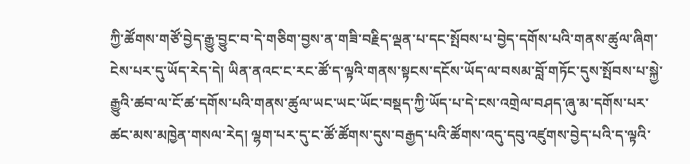ཀྱི་ཚོགས་གཙོ་བྱེད་རྒྱུ་བྱུང་བ་དེ་གཅིག་བྱས་ན་གཟི་བརྗིད་ལྡན་པ་དང་སྤོབས་པ་བྱེད་དགོས་པའི་གནས་ཚུལ་ཞིག་ངེས་པར་དུ་ཡོད་རེད་དེ། ཡིན་ནའང་ང་རང་ཚོ་ད་ལྟའི་གནས་སྟངས་དངོས་ཡོད་ལ་བསམ་བློ་གཏོང་དུས་སྤོབས་པ་སྐྱེ་རྒྱུའི་ཚབ་ལ་ངོ་ཚ་དགོས་པའི་གནས་ཚུལ་ཡང་ཡང་ཡོང་བསྡད་ཀྱི་ཡོད་པ་དེ་ངས་འགྲེལ་བཤད་ཞུ་མ་དགོས་པར་ཚང་མས་མཁྱེན་གསལ་རེད། ལྷག་པར་དུ་ང་ཚོ་ཚོགས་དུས་བརྒྱད་པའི་ཚོགས་འདུ་དབུ་འཛུགས་བྱེད་པའི་ད་ལྟའི་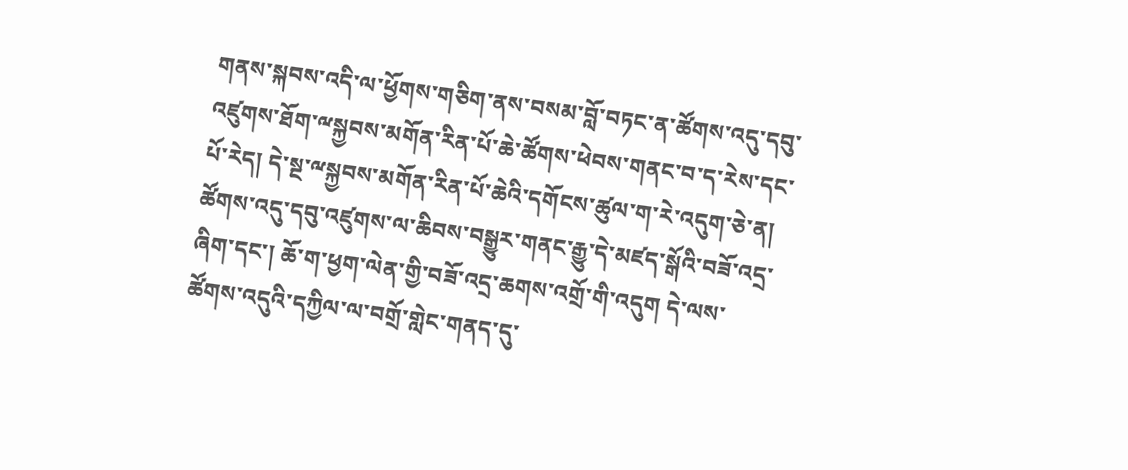གནས་སྐབས་འདི་ལ་ཕྱོགས་གཅིག་ནས་བསམ་བློ་བཏང་ན་ཚོགས་འདུ་དབུ་འཛུགས་ཐོག་ྋསྐྱབས་མགོན་རིན་པོ་ཆེ་ཚོགས་ཕེབས་གནང་བ་ད་རེས་དང་པོ་རེད། དེ་སྔ་ྋསྐྱབས་མགོན་རིན་པོ་ཆེའི་དགོངས་ཚུལ་ག་རེ་འདུག་ཅེ་ན། ཚོགས་འདུ་དབུ་འཛུགས་ལ་ཆིབས་བསྒྱུར་གནང་རྒྱུ་དེ་མཛད་སྒོའི་བཟོ་འདྲ་ཞིག་དང་། ཆོ་ག་ཕྱག་ལེན་གྱི་བཟོ་འདྲ་ཆགས་འགྲོ་གི་འདུག དེ་ལས་ཚོགས་འདུའི་དཀྱིལ་ལ་བགྲོ་གླེང་གནད་དུ་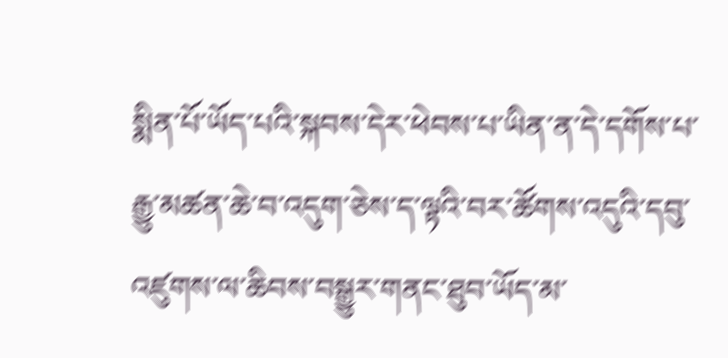སྨིན་པོ་ཡོད་པའི་སྐབས་དེར་ཕེབས་པ་ཡིན་ན་དེ་དགོས་པ་རྒྱུ་མཚན་ཆེ་བ་འདུག་ཅེས་ད་ལྟའི་བར་ཚོགས་འདུའི་དབུ་འཛུགས་ལ་ཆིབས་བསྒྱུར་གནང་ཐུབ་ཡོད་མ་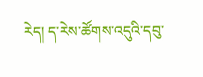རེད། ད་རེས་ཚོགས་འདུའི་དབུ་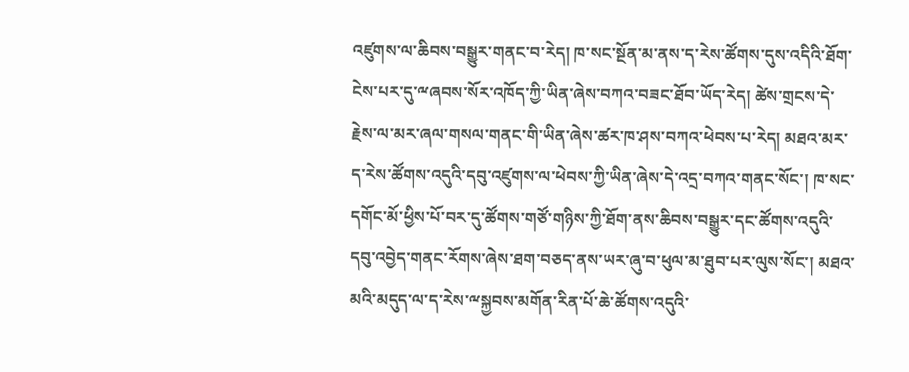འཛུགས་ལ་ཆིབས་བསྒྱུར་གནང་བ་རེད། ཁ་སང་སྔོན་མ་ནས་ད་རེས་ཚོགས་དུས་འདིའི་ཐོག་ངེས་པར་དུ་ྋཞབས་སོར་འཁོད་ཀྱི་ཡིན་ཞེས་བཀའ་བཟང་ཐོབ་ཡོད་རེད། ཚེས་གྲངས་དེ་རྗེས་ལ་མར་ཞལ་གསལ་གནང་གི་ཡིན་ཞེས་ཚར་ཁ་ཤས་བཀའ་ཕེབས་པ་རེད། མཐའ་མར་ད་རེས་ཚོགས་འདུའི་དབུ་འཛུགས་ལ་ཕེབས་ཀྱི་ཡིན་ཞེས་དེ་འདྲ་བཀའ་གནང་སོང་། ཁ་སང་དགོང་མོ་ཕྱིས་པོ་བར་དུ་ཚོགས་གཙོ་གཉིས་ཀྱི་ཐོག་ནས་ཆིབས་བསྒྱུར་དང་ཚོགས་འདུའི་དབུ་འབྱེད་གནང་རོགས་ཞེས་ཐག་བཅད་ནས་ཡར་ཞུ་བ་ཕུལ་མ་ཐུབ་པར་ལུས་སོང་། མཐའ་མའི་མདུད་ལ་ད་རེས་ྋསྐྱབས་མགོན་རིན་པོ་ཆེ་ཚོགས་འདུའི་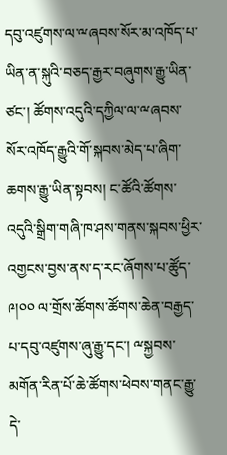དབུ་འཛུགས་ལ་ྋཞབས་སོར་མ་འཁོད་པ་ཡིན་ན་སྐུའི་བཅད་རྒྱར་བཞུགས་རྒྱུ་ཡིན་ཙང་། ཚོགས་འདུའི་དཀྱིལ་ལ་ྋཞབས་སོར་འཁོད་རྒྱུའི་གོ་སྐབས་མེད་པ་ཞིག་ཆགས་རྒྱུ་ཡིན་སྟབས། ང་ཚོའི་ཚོགས་འདུའི་སྒྲིག་གཞི་ཁ་ཤས་གནས་སྐབས་ཕྱིར་འགྱངས་བྱས་ནས་ད་རང་ཞོགས་པ་ཚོུད་ ༩།༠༠ ལ་གྲོས་ཚོགས་ཚོགས་ཆེན་བརྒྱད་པ་དབུ་འཛུགས་ཞུ་རྒྱུ་དང་། ྋསྐྱབས་མགོན་རིན་པོ་ཆེ་ཚོགས་ཕེབས་གནང་རྒྱུ་དེ་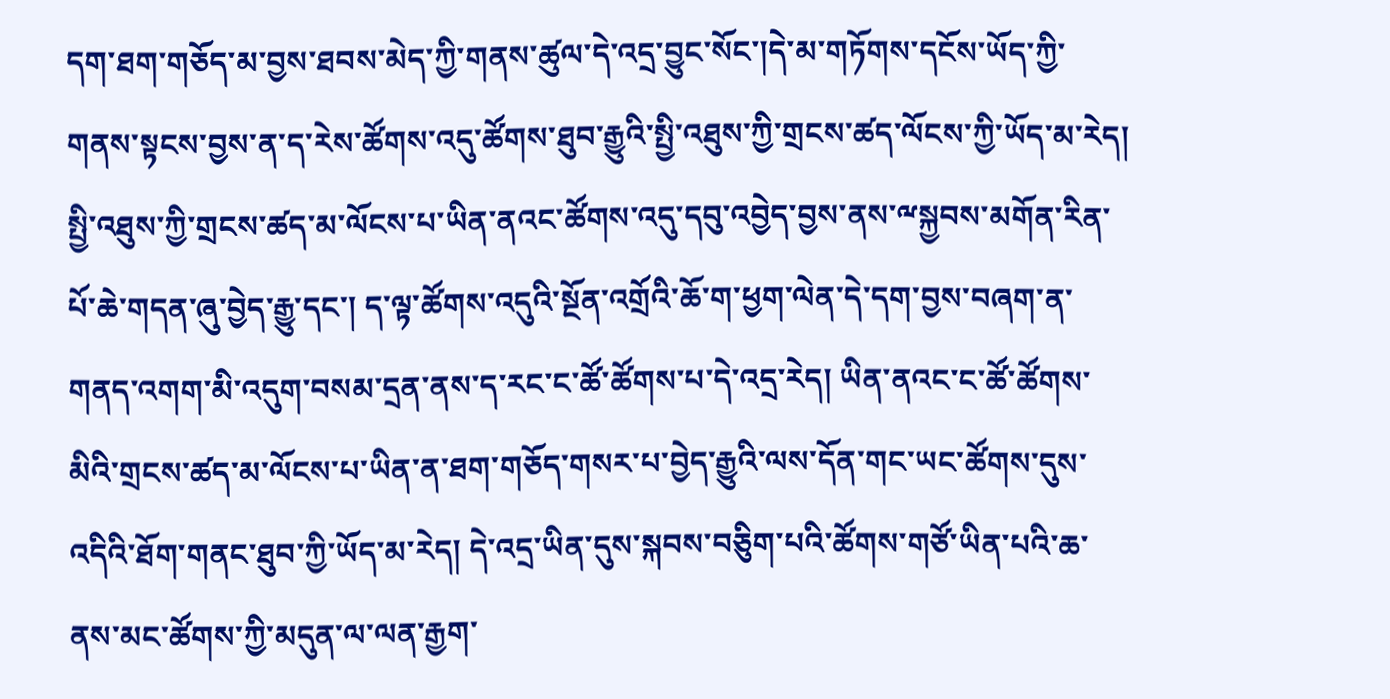དག་ཐག་གཅོད་མ་བྱས་ཐབས་མེད་ཀྱི་གནས་ཚུལ་དེ་འདྲ་བྱུང་སོང་།དེ་མ་གཏོགས་དངོས་ཡོད་ཀྱི་གནས་སྟངས་བྱས་ན་ད་རེས་ཚོགས་འདུ་ཚོགས་ཐུབ་རྒྱུའི་སྤྱི་འཐུས་ཀྱི་གྲངས་ཚད་ལོངས་ཀྱི་ཡོད་མ་རེད། སྤྱི་འཐུས་ཀྱི་གྲངས་ཚད་མ་ལོངས་པ་ཡིན་ནའང་ཚོགས་འདུ་དབུ་འབྱེད་བྱས་ནས་ྋསྐྱབས་མགོན་རིན་པོ་ཆེ་གདན་ཞུ་བྱེད་རྒྱུ་དང་། ད་ལྟ་ཚོགས་འདུའི་སྔོན་འགྲོའི་ཆོ་ག་ཕྱག་ལེན་དེ་དག་བྱས་བཞག་ན་གནད་འགག་མི་འདུག་བསམ་དྲན་ནས་ད་རང་ང་ཚོ་ཚོགས་པ་དེ་འདྲ་རེད། ཡིན་ནའང་ང་ཚོ་ཚོགས་མིའི་གྲངས་ཚད་མ་ལོངས་པ་ཡིན་ན་ཐག་གཅོད་གསར་པ་བྱེད་རྒྱུའི་ལས་དོན་གང་ཡང་ཚོགས་དུས་འདིའི་ཐོག་གནང་ཐུབ་ཀྱི་ཡོད་མ་རེད། དེ་འདྲ་ཡིན་དུས་སྐབས་བཅིུག་པའི་ཚོགས་གཙོ་ཡིན་པའི་ཆ་ནས་མང་ཚོགས་ཀྱི་མདུན་ལ་ལན་རྒྱག་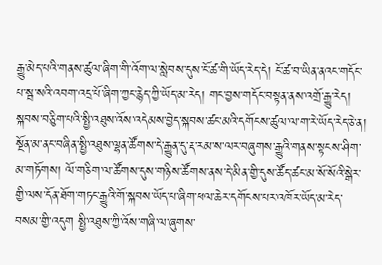རྒྱུ་མེད་པའི་གནས་ཚུལ་ཞིག་གི་འོག་ལ་སླེབས་དུས་ངོ་ཚ་གི་ཡོད་རེད་དེ། ངོ་ཚ་བ་ཡིན་ནའང་གདོང་པ་སྦ་སའི་འབག་འདྲ་པོ་ཞིག་ཀྱང་རྙེད་ཀྱི་ཡོད་མ་རེད། གང་བྱས་གདོང་བསྟན་ནས་འགྲོ་རྒྱུ་རེད། སྐབས་བཅིུག་པའི་སྤྱི་འཐུས་འོས་འདེམས་བྱེད་སྐབས་ཚང་མའི་དགོངས་ཚུལ་ལ་ག་རེ་ཡོད་རེད་ཅེ་ན། སྔོན་མ་ནང་བཞིན་སྤྱི་འཐུས་ལྷན་ཚོགས་དེ་རྒྱུན་དུ་རྡ་རམ་ས་ལར་བཞུགས་རྒྱུའི་གནས་སྟངས་ཤིག་མ་གཏོགས། ལོ་གཅིག་ལ་ཚོགས་དུས་གཉིས་ཚོགས་ནས་དེ་མིན་གྱི་དུས་ཚོད་ཚང་མ་སོ་སོའི་སྒེར་གྱི་ལས་དོན་ཐོག་གཏང་རྒྱུའི་གོ་སྐབས་ཡོད་པ་ཞིག་ཕལ་ཆེར་དགོངས་པར་འཁོར་ཡོད་མ་རེད་བསམ་གྱི་འདུག སྤྱི་འཐུས་ཀྱི་འོས་གཞི་ལ་ཞུགས་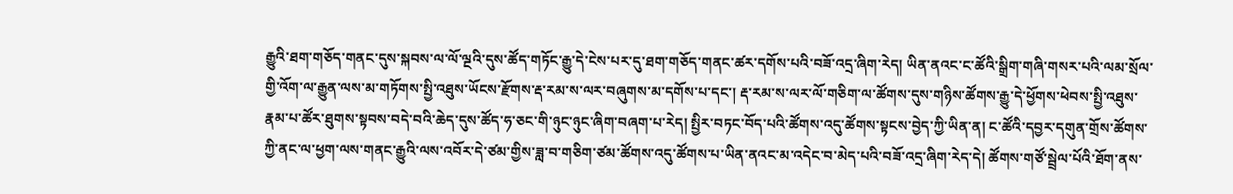རྒྱུའི་ཐག་གཅོད་གནང་དུས་སྐབས་ལ་ལོ་ལྔའི་དུས་ཚོད་གཏོང་རྒྱུ་དེ་ངེས་པར་དུ་ཐག་གཅོད་གནང་ཚར་དགོས་པའི་བཟོ་འདྲ་ཞིག་རེད། ཡིན་ནའང་ང་ཚོའི་སྒྲིག་གཞི་གསར་པའི་ལམ་སྲོལ་གྱི་འོག་ལ་རྒྱུན་ལས་མ་གཏོགས་སྤྱི་འཐུས་ཡོངས་རྫོགས་རྡ་རམ་ས་ལར་བཞུགས་མ་དགོས་པ་དང་། རྡ་རམ་ས་ལར་ལོ་གཅིག་ལ་ཚོགས་དུས་གཉིས་ཚོགས་རྒྱུ་དེ་ཕྱོགས་ཕེབས་སྤྱི་འཐུས་རྣམ་པ་ཚོར་ཐུགས་སྟབས་བདེ་བའི་ཆེད་དུས་ཚོད་ཧ་ཅང་གི་ཉུང་ཉུང་ཞིག་བཞག་པ་རེད། སྤྱིར་བཏང་བོད་པའི་ཚོགས་འདུ་ཚོགས་སྟངས་བྱེད་ཀྱི་ཡིན་ན། ང་ཚོའི་དབྱར་དགུན་གྲོས་ཚོགས་ཀྱི་ནང་ལ་ཕྱག་ལས་གནང་རྒྱུའི་ལས་འབོར་དེ་ཙམ་གྱིས་ཟླ་བ་གཅིག་ཙམ་ཚོགས་འདུ་ཚོགས་པ་ཡིན་ནའང་མ་འདེང་བ་མེད་པའི་བཟོ་འདྲ་ཞིག་རེད་དེ། ཚོགས་གཙོ་སྦྲེལ་པོའི་ཐོག་ནས་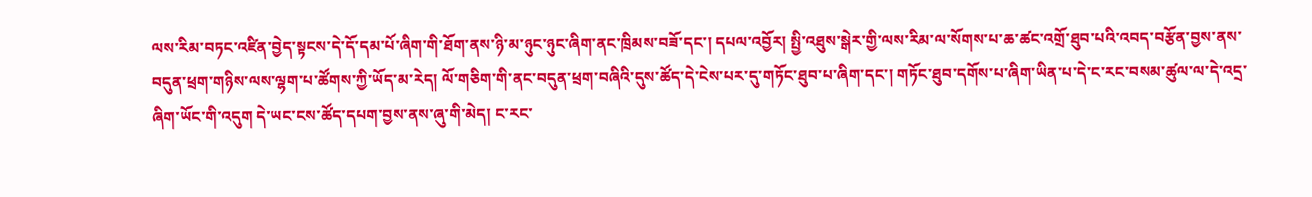ལས་རིམ་བཏང་འཛིན་བྱེད་སྟངས་དེ་དོ་དམ་པོ་ཞིག་གི་ཐོག་ནས་ཉི་མ་ཉུང་ཉུང་ཞིག་ནང་ཁྲིམས་བཟོ་དང་། དཔལ་འབྱོར། སྤྱི་འཐུས་སྒེར་གྱི་ལས་རིམ་ལ་སོགས་པ་ཆ་ཚང་འགྲོ་ཐུབ་པའི་འབད་བརྩོན་བྱས་ནས་བདུན་ཕྲག་གཉིས་ལས་ལྷག་པ་ཚོགས་ཀྱི་ཡོད་མ་རེད། ལོ་གཅིག་གི་ནང་བདུན་ཕྲག་བཞིའི་དུས་ཚོད་དེ་ངེས་པར་དུ་གཏོང་ཐུབ་པ་ཞིག་དང་། གཏོང་ཐུབ་དགོས་པ་ཞིག་ཡིན་པ་དེ་ང་རང་བསམ་ཚུལ་ལ་དེ་འདྲ་ཞིག་ཡོང་གི་འདུག དེ་ཡང་ངས་ཚོད་དཔག་བྱས་ནས་ཞུ་གི་མེད། ང་རང་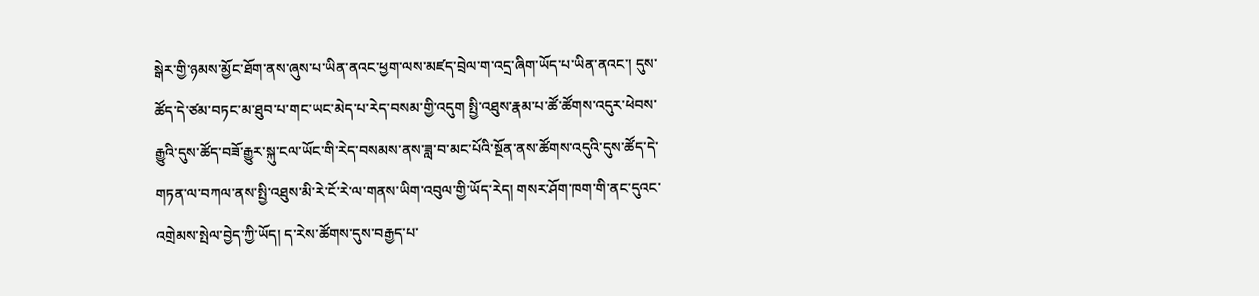སྒེར་གྱི་ཉམས་མྱོང་ཐོག་ནས་ཞུས་པ་ཡིན་ནའང་ཕྱག་ལས་མཛད་བྲེལ་ག་འདྲ་ཞིག་ཡོད་པ་ཡིན་ནའང་། དུས་ཚོད་དེ་ཙམ་བཏང་མ་ཐུབ་པ་གང་ཡང་མེད་པ་རེད་བསམ་གྱི་འདུག སྤྱི་འཐུས་རྣམ་པ་ཚོ་ཚོགས་འདུར་ཕེབས་རྒྱུའི་དུས་ཚོད་བཟོ་རྒྱུར་སྐུ་ངལ་ཡོང་གི་རེད་བསམས་ནས་ཟླ་བ་མང་པོའི་སྔོན་ནས་ཚོགས་འདུའི་དུས་ཚོད་དེ་གཏན་ལ་བཀལ་ནས་སྤྱི་འཐུས་མི་རེ་ངོ་རེ་ལ་གནས་ཡིག་འབུལ་གྱི་ཡོད་རེད། གསར་ཤོག་ཁག་གི་ནང་དུའང་འགྲེམས་སྤེལ་བྱེད་ཀྱི་ཡོད། ད་རེས་ཚོགས་དུས་བརྒྱད་པ་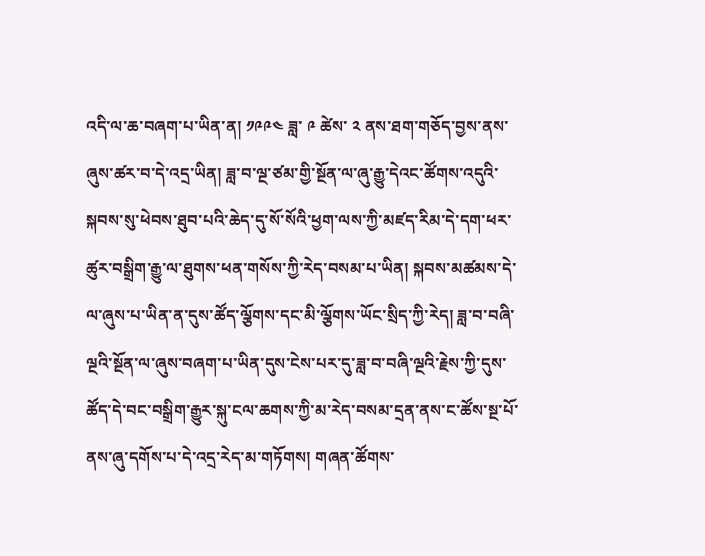འདི་ལ་ཆ་བཞག་པ་ཡིན་ན། ༡༩༩༤ ཟླ་ ༩ ཚེས་ ༢ ནས་ཐག་གཅོད་བྱས་ནས་ཞུས་ཚར་བ་དེ་འདྲ་ཡིན། ཟླ་བ་ལྔ་ཙམ་གྱི་སྔོན་ལ་ཞུ་རྒྱུ་དེའང་ཚོགས་འདུའི་སྐབས་སུ་ཕེབས་ཐུབ་པའི་ཆེད་དུ་སོ་སོའི་ཕྱག་ལས་ཀྱི་མཛད་རིམ་དེ་དག་ཕར་ཚུར་བསྒྲིག་རྒྱུ་ལ་ཐུགས་ཕན་གསོས་ཀྱི་རེད་བསམ་པ་ཡིན། སྐབས་མཚམས་དེ་ལ་ཞུས་པ་ཡིན་ན་དུས་ཚོད་ལྕོགས་དང་མི་ལྕོགས་ཡོང་སྲིད་ཀྱི་རེད། ཟླ་བ་བཞི་ལྔའི་སྔོན་ལ་ཞུས་བཞག་པ་ཡིན་དུས་ངེས་པར་དུ་ཟླ་བ་བཞི་ལྔའི་རྗེས་ཀྱི་དུས་ཚོད་དེ་བང་བསྒྲིག་རྒྱུར་སྐུ་ངལ་ཆགས་ཀྱི་མ་རེད་བསམ་དྲན་ནས་ང་ཚོས་སྔ་པོ་ནས་ཞུ་དགོས་པ་དེ་འདྲ་རེད་མ་གཏོགས། གཞན་ཚོགས་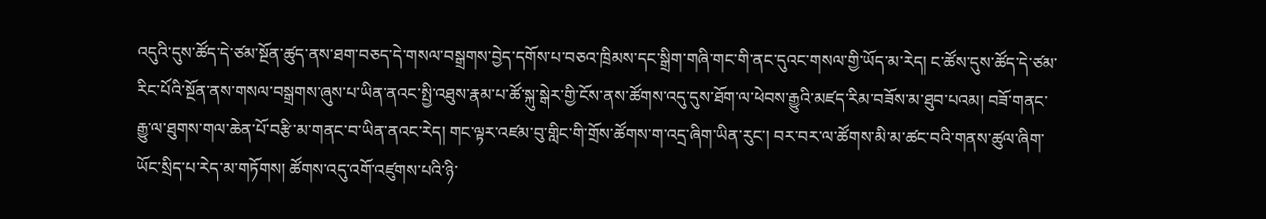འདུའི་དུས་ཚོད་དེ་ཙམ་སྔོན་ཚུད་ནས་ཐག་བཅད་དེ་གསལ་བསྒྲགས་བྱེད་དགོས་པ་བཅའ་ཁྲིམས་དང་སྒྲིག་གཞི་གང་གི་ནང་དུའང་གསལ་གྱི་ཡོད་མ་རེད། ང་ཚོས་དུས་ཚོད་དེ་ཙམ་རིང་པོའི་སྔོན་ནས་གསལ་བསྒྲགས་ཞུས་པ་ཡིན་ནའང་སྤྱི་འཐུས་རྣམ་པ་ཚོ་སྐུ་སྒེར་གྱི་ངོས་ནས་ཚོགས་འདུ་དུས་ཐོག་ལ་ཕེབས་རྒྱུའི་མཛད་རིམ་བཟོས་མ་ཐུབ་པའམ། བཟོ་གནང་རྒྱུ་ལ་ཐུགས་གལ་ཆེན་པོ་བརྩི་མ་གནང་བ་ཡིན་ནའང་རེད། གང་ལྟར་འཛམ་བུ་གླིང་གི་གྲོས་ཚོགས་ག་འདྲ་ཞིག་ཡིན་རུང་། བར་བར་ལ་ཚོགས་མི་མ་ཚང་བའི་གནས་ཚུལ་ཞིག་ཡོང་སྲིད་པ་རེད་མ་གཏོགས། ཚོགས་འདུ་འགོ་འཛུགས་པའི་ཉི་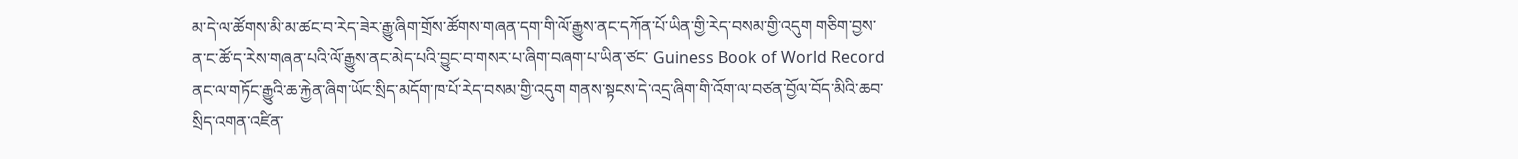མ་དེ་ལ་ཚོགས་མི་མ་ཚང་བ་རེད་ཟེར་རྒྱུ་ཞིག་གྲོས་ཚོགས་གཞན་དག་གི་ལོ་རྒྱུས་ནང་དཀོན་པོ་ཡིན་གྱི་རེད་བསམ་གྱི་འདུག གཅིག་བྱས་ན་ང་ཚོ་ད་རེས་གཞན་པའི་ལོ་རྒྱུས་ནང་མེད་པའི་བྱུང་བ་གསར་པ་ཞིག་བཞག་པ་ཡིན་ཙང་ Guiness Book of World Record ནང་ལ་གཏོང་རྒྱུའི་ཆ་རྐྱེན་ཞིག་ཡོང་སྲིད་མདོག་ཁ་པོ་རེད་བསམ་གྱི་འདུག གནས་སྟངས་དེ་འདྲ་ཞིག་གི་འོག་ལ་བཙན་བྱོལ་བོད་མིའི་ཆབ་སྲིད་འགན་འཛིན་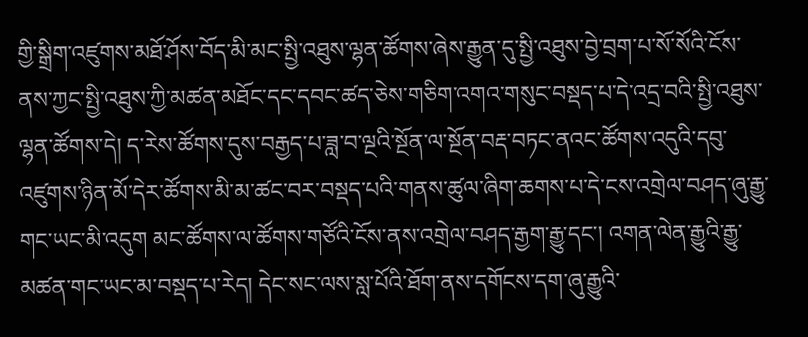གྱི་སྒྲིག་འཛུགས་མཐོ་ཤོས་བོད་མི་མང་སྤྱི་འཐུས་ལྷན་ཚོགས་ཞེས་རྒྱུན་དུ་སྤྱི་འཐུས་བྱེ་བྲག་པ་སོ་སོའི་ངོས་ནས་ཀྱང་སྤྱི་འཐུས་ཀྱི་མཚན་མཐོང་དང་དབང་ཚད་ཅེས་གཅིག་འགའ་གསུང་བསྡད་པ་དེ་འདྲ་བའི་སྤྱི་འཐུས་ལྷན་ཚོགས་དེ། ད་རེས་ཚོགས་དུས་བརྒྱད་པ་ཟླ་བ་ལྔའི་སྔོན་ལ་སྔོན་བརྡ་བཏང་ནའང་ཚོགས་འདུའི་དབུ་འཛུགས་ཉིན་མོ་དེར་ཚོགས་མི་མ་ཚང་བར་བསྡད་པའི་གནས་ཚུལ་ཞིག་ཆགས་པ་དེ་ངས་འགྲེལ་བཤད་ཞུ་རྒྱུ་གང་ཡང་མི་འདུག མང་ཚོགས་ལ་ཚོགས་གཙོའི་ངོས་ནས་འགྲེལ་བཤད་རྒྱག་རྒྱུ་དང་། འགན་ལེན་རྒྱུའི་རྒྱུ་མཚན་གང་ཡང་མ་བསྡད་པ་རེད། དེང་སང་ལས་སླ་པོའི་ཐོག་ནས་དགོངས་དག་ཞུ་རྒྱུའི་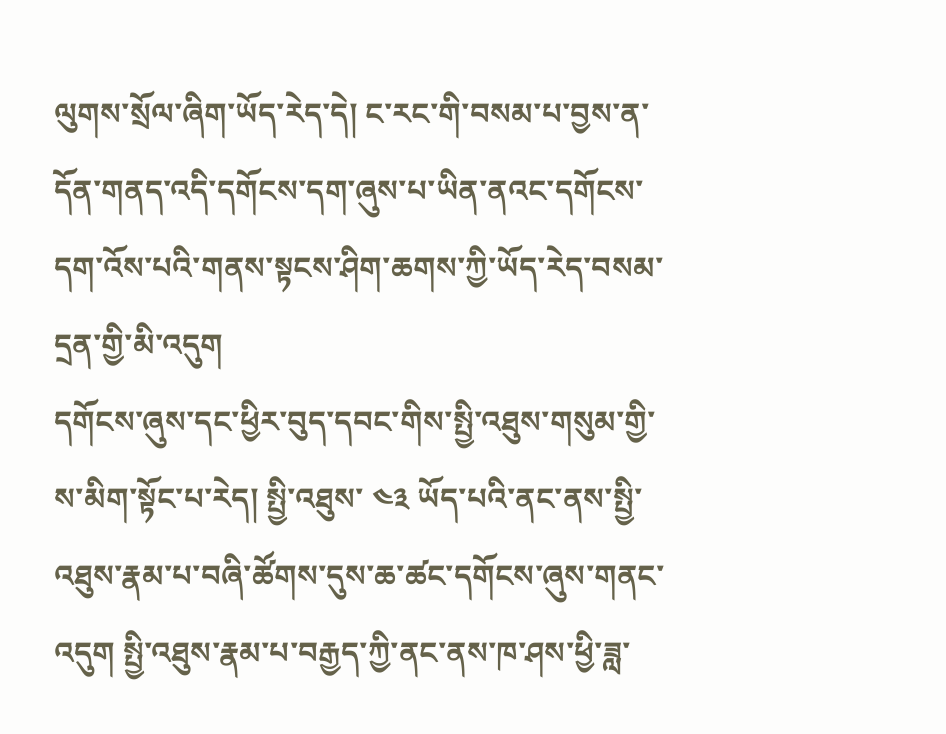ལུགས་སྲོལ་ཞིག་ཡོད་རེད་དེ། ང་རང་གི་བསམ་པ་བྱས་ན་དོན་གནད་འདི་དགོངས་དག་ཞུས་པ་ཡིན་ནའང་དགོངས་དག་འོས་པའི་གནས་སྟངས་ཤིག་ཆགས་ཀྱི་ཡོད་རེད་བསམ་དྲན་གྱི་མི་འདུག
དགོངས་ཞུས་དང་ཕྱིར་བུད་དབང་གིས་སྤྱི་འཐུས་གསུམ་གྱི་ས་མིག་སྟོང་པ་རེད། སྤྱི་འཐུས་ ༤༣ ཡོད་པའི་ནང་ནས་སྤྱི་འཐུས་རྣམ་པ་བཞི་ཚོགས་དུས་ཆ་ཚང་དགོངས་ཞུས་གནང་འདུག སྤྱི་འཐུས་རྣམ་པ་བརྒྱད་ཀྱི་ནང་ནས་ཁ་ཤས་ཕྱི་ཟླ་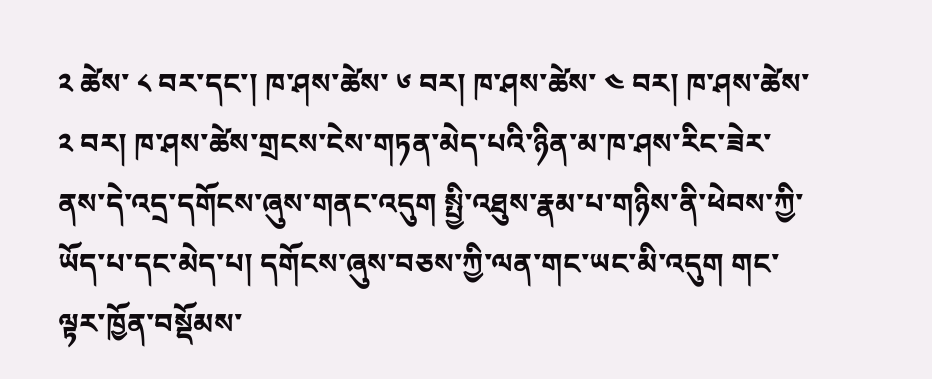༢ ཚེས་ ༨ བར་དང་། ཁ་ཤས་ཚེས་ ༦ བར། ཁ་ཤས་ཚེས་ ༤ བར། ཁ་ཤས་ཚེས་ ༢ བར། ཁ་ཤས་ཚེས་གྲངས་ངེས་གཏན་མེད་པའི་ཉིན་མ་ཁ་ཤས་རིང་ཟེར་ནས་དེ་འདྲ་དགོངས་ཞུས་གནང་འདུག སྤྱི་འཐུས་རྣམ་པ་གཉིས་ནི་ཕེབས་ཀྱི་ཡོད་པ་དང་མེད་པ། དགོངས་ཞུས་བཅས་ཀྱི་ལན་གང་ཡང་མི་འདུག གང་ལྟར་ཁྱོན་བསྡོམས་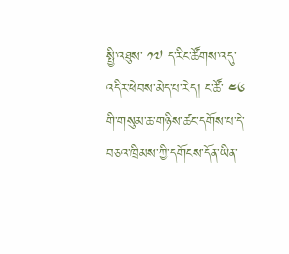སྤྱི་འཐུས་ ༡༧ ད་རིང་ཚོགས་འདུ་འདིར་ཕེབས་མེད་པ་རེད། ང་ཚོ་ ༤༦ གི་གསུམ་ཆ་གཉིས་ཚང་དགོས་པ་དེ་བཅའ་ཁྲིམས་ཀྱི་དགོངས་དོན་ཡིན་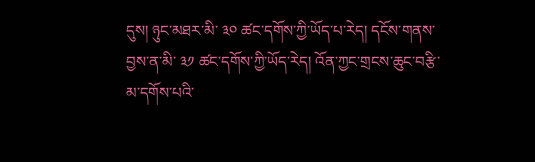དུས། ཉུང་མཐར་མི་ ༣༠ ཚང་དགོས་ཀྱི་ཡོད་པ་རེད། དངོས་གནས་བྱས་ན་མི་ ༣༡ ཚང་དགོས་ཀྱི་ཡོད་རེད། འོན་ཀྱང་གྲངས་ཆུང་བརྩི་མ་དགོས་པའི་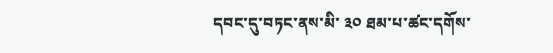དབང་དུ་བཏང་ནས་མི་ ༣༠ ཐམ་པ་ཚང་དགོས་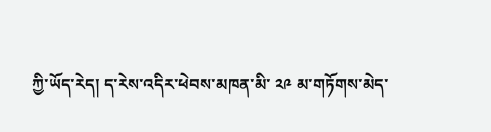ཀྱི་ཡོད་རེད། ད་རེས་འདིར་ཕེབས་མཁན་མི་ ༢༩ མ་གཏོགས་མེད་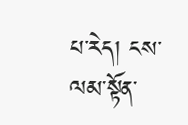པ་རེད། ངས་ལམ་སྟོན་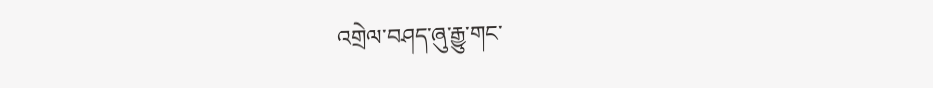འགྲེལ་བཤད་ཞུ་རྒྱུ་གང་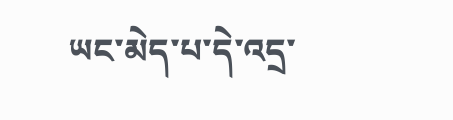ཡང་མེད་པ་དེ་འདྲ་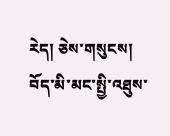རེད། ཅེས་གསུངས།
བོད་མི་མང་སྤྱི་འཐུས་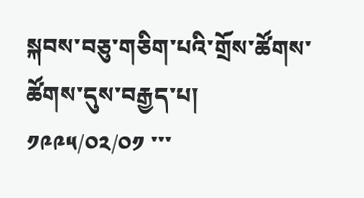སྐབས་བཅུ་གཅིག་པའི་གྲོས་ཚོགས་ཚོགས་དུས་བརྒྱད་པ། ༡༩༩༥/༠༢/༠༡ ་་་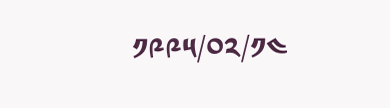༡༩༩༥/༠༢/༡༤